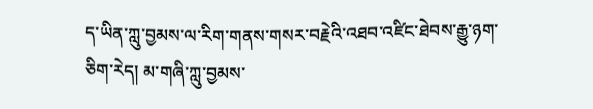ད་ཡིན་ཀླུ་བྱམས་ལ་རིག་གནས་གསར་བརྗེའི་འཐབ་འཛིང་ཐེབས་རྒྱུ་ཉག་ཅིག་རེད། མ་གཞི་ཀླུ་བྱམས་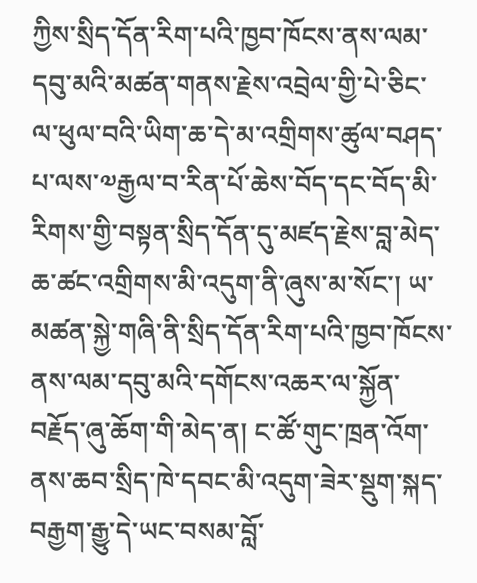ཀྱིས་སྲིད་དོན་རིག་པའི་ཁྱབ་ཁོངས་ནས་ལམ་དབུ་མའི་མཚན་གནས་རྗེས་འབྲེལ་གྱི་པེ་ཅིང་ལ་ཕུལ་བའི་ཡིག་ཆ་དེ་མ་འགྲིགས་ཚུལ་བཤད་པ་ལས་༧རྒྱལ་བ་རིན་པོ་ཆེས་བོད་དང་བོད་མི་རིགས་གྱི་བསྟན་སྲིད་དོན་དུ་མཛད་རྗེས་བླ་མེད་ཆ་ཚང་འགྲིགས་མི་འདུག་ནི་ཞུས་མ་སོང་། ཡ་མཚན་སྐྱེ་གཞི་ནི་སྲིད་དོན་རིག་པའི་ཁྱབ་ཁོངས་ནས་ལམ་དབུ་མའི་དགོངས་འཆར་ལ་སྐྱོན་བརྗོད་ཞུ་ཆོག་གི་མེད་ན། ང་ཚོ་གུང་ཁྲན་འོག་ནས་ཆབ་སྲིད་ཁེ་དབང་མི་འདུག་ཟེར་སྡུག་སྐད་བརྒྱག་རྒྱུ་དེ་ཡང་བསམ་བློ་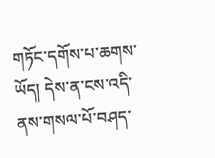གཏོང་དགོས་པ་ཆགས་ཡོད། དེས་ན་ངས་འདི་ནས་གསལ་པོ་བཤད་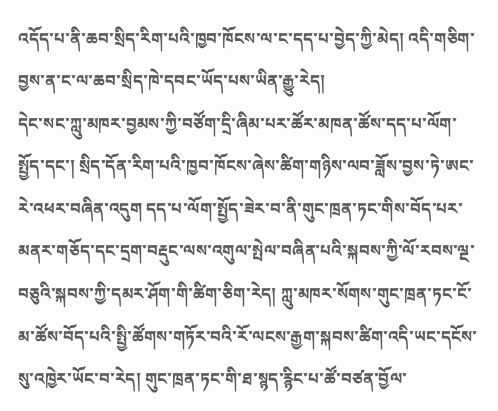འདོད་པ་ནི་ཆབ་སྲིད་རིག་པའི་ཁྱབ་ཁོངས་ལ་ང་དད་པ་བྱེད་ཀྱི་མེད། འདི་གཅིག་བྱས་ན་ང་ལ་ཆབ་སྲིད་ཁེ་དབང་ཡོད་པས་ཡིན་རྒྱུ་རེད།
དེང་སང་ཀླུ་མཁར་བྱམས་ཀྱི་བཙོག་དྲི་ཞིམ་པར་ཚོར་མཁན་ཚོས་དད་པ་ལོག་སྤྱོད་དང་། སྲིད་དོན་རིག་པའི་ཁྱབ་ཁོངས་ཞེས་ཚིག་གཉིས་ལབ་ཟློས་བྱས་ཏེ་ཨང་རེ་འཕར་བཞིན་འདུག དད་པ་ལོག་སྤྱོད་ཟེར་བ་ནི་གུང་ཁྲན་ཏང་གིས་བོད་པར་མནར་གཅོད་དང་དྲག་བརྡུང་ལས་འགུལ་སྤེལ་བཞིན་པའི་སྐབས་ཀྱི་ལོ་རབས་ལྔ་བཅུའི་སྐབས་ཀྱི་དམར་ཤོག་གི་ཚིག་ཅིག་རེད། ཀླུ་མཁར་སོགས་གུང་ཁྲན་ཏང་ངོ་མ་ཚོས་བོད་པའི་སྤྱི་ཚོགས་གཏོར་བའི་རོ་ལངས་རྒྱག་སྐབས་ཚིག་འདི་ཡང་དངོས་སུ་འཁྱེར་ཡོང་བ་རེད། གུང་ཁྲན་ཏང་གི་ཐ་སྙད་རྙིང་པ་ཚོ་བཙན་བྱོལ་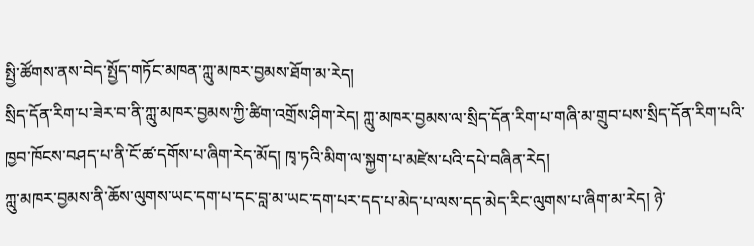སྤྱི་ཚོགས་ནས་བེད་སྤྱོད་གཏོང་མཁན་ཀླུ་མཁར་བྱམས་ཐོག་མ་རེད།
སྲིད་དོན་རིག་པ་ཟེར་བ་ནི་ཀླུ་མཁར་བྱམས་ཀྱི་ཚིག་འགྲོས་ཤིག་རེད། ཀླུ་མཁར་བྱམས་ལ་སྲིད་དོན་རིག་པ་གཞི་མ་གྲུབ་པས་སྲིད་དོན་རིག་པའི་ཁྱབ་ཁོངས་བཤད་པ་ནི་ངོ་ཚ་དགོས་པ་ཞིག་རེད་མོད། ཁྭ་ཏའི་མིག་ལ་སྐྱག་པ་མཛེས་པའི་དཔེ་བཞིན་རེད།
ཀླུ་མཁར་བྱམས་ནི་ཆོས་ལུགས་ཡང་དག་པ་དང་བླ་མ་ཡང་དག་པར་དད་པ་མེད་པ་ལས་དད་མེད་རིང་ལུགས་པ་ཞིག་མ་རེད། ཉེ་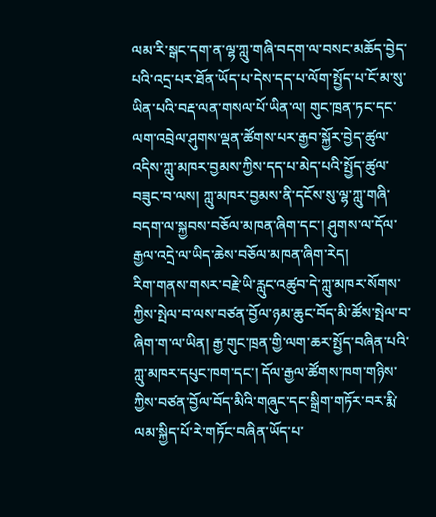ལམ་རི་སྒང་དག་ན་ལྷ་ཀླུ་གཞི་བདག་ལ་བསང་མཆོད་བྱེད་པའི་འདྲ་པར་ཐོན་ཡོད་པ་དེས་དད་པ་ལོག་སྤྱོད་པ་ངོ་མ་སུ་ཡིན་པའི་བརྡ་ལན་གསལ་པོ་ཡིན་ལ། གུང་ཁྲན་ཏང་དང་ལག་འབྲེལ་ཤུགས་ལྡན་ཚོགས་པར་རྒྱབ་སྐྱོར་བྱེད་ཚུལ་འདིས་ཀླུ་མཁར་བྱམས་ཀྱིས་དད་པ་མེད་པའི་སྤྱོད་ཚུལ་བཟུང་བ་ལས། ཀླུ་མཁར་བྱམས་ནི་དངོས་སུ་ལྷ་ཀླུ་གཞི་བདག་ལ་སྐྱབས་བཅོལ་མཁན་ཞིག་དང་། ཤུགས་ལ་དོལ་རྒྱལ་འདྲེ་ལ་ཡིད་ཆེས་བཅོལ་མཁན་ཞིག་རེད།
རིག་གནས་གསར་བརྗེ་ཡི་རླུང་འཚུབ་དེ་ཀླུ་མཁར་སོགས་ཀྱིས་སྤེལ་བ་ལས་བཙན་བྱོལ་ཉམ་ཆུང་བོད་མི་ཚོས་སྤེལ་བ་ཞིག་ག་ལ་ཡིན། རྒྱ་གུང་ཁྲན་གྱི་ལག་ཆར་སྤྱོད་བཞིན་པའི་ཀླུ་མཁར་དཔུང་ཁག་དང་། དོལ་རྒྱལ་ཚོགས་ཁག་གཉིས་ཀྱིས་བཙན་བྱོལ་བོད་མིའི་གཞུང་དང་སྒྲིག་གཏོར་བར་རྨི་ལམ་སྐྱིད་པོ་རེ་གཏོང་བཞིན་ཡོད་པ་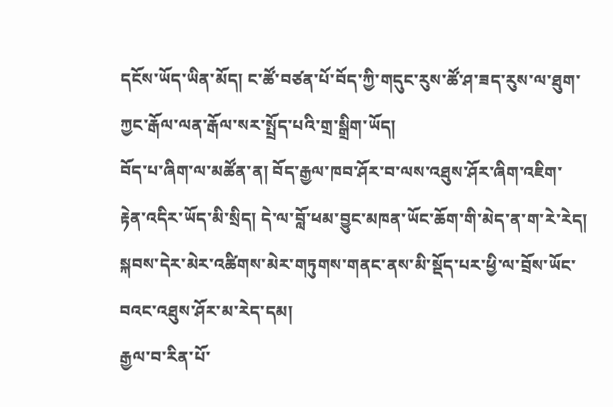དངོས་ཡོད་ཡིན་མོད། ང་ཚོ་བཙན་པོ་བོད་ཀྱི་གདུང་རུས་ཚོ་ཤ་ཟད་རུས་ལ་ཐུག་ཀྱང་རྒོལ་ལན་རྒོལ་སར་སྤྲོད་པའི་གྲ་སྒྲིག་ཡོད།
བོད་པ་ཞིག་ལ་མཚོན་ན། བོད་རྒྱལ་ཁབ་ཤོར་བ་ལས་འཐུས་ཤོར་ཞིག་འཇིག་རྟེན་འདིར་ཡོད་མི་སྲིད། དེ་ལ་བློ་ཕམ་བྱུང་མཁན་ཡོང་ཆོག་གི་མེད་ན་ག་རེ་རེད། སྐབས་དེར་མེར་འཚིགས་མེར་གཏུགས་གནང་ནས་མི་སྡོད་པར་ཕྱི་ལ་བྲོས་ཡོང་བའང་འཐུས་ཤོར་མ་རེད་དམ།
རྒྱལ་བ་རིན་པོ་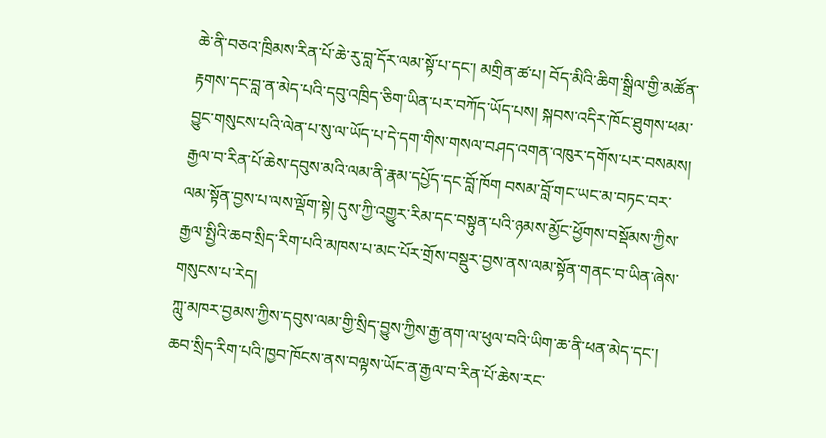ཆེ་ནི་བཅའ་ཁྲིམས་རིན་པོ་ཆེ་རུ་བླ་དོར་ལམ་སྟོ་པ་དང་། མགྲིན་ཚ་པ། བོད་མིའི་ཆིག་སྒྲིལ་གྱི་མཚོན་རྟགས་དང་བླ་ན་མེད་པའི་དབུ་འཁྲིད་ཅིག་ཡིན་པར་བཀོད་ཡོད་པས། སྐབས་འདིར་ཁོང་ཐུགས་ཕམ་བྱུང་གསུངས་པའི་ལེན་པ་སུ་ལ་ཡོད་པ་དེ་དག་གིས་གསལ་བཤད་འགན་འཁུར་དགོས་པར་བསམས།
རྒྱལ་བ་རིན་པོ་ཆེས་དབུས་མའི་ལམ་ནི་རྣམ་དཔྱོད་དང་བློ་ཁོག བསམ་བློ་གང་ཡང་མ་བཏང་བར་ལམ་སྟོན་བྱས་པ་ལས་ལྡོག་སྟེ། དུས་ཀྱི་འགྱུར་རིམ་དང་བསྟུན་པའི་ཉམས་མྱོང་ཕྱོགས་བསྡོམས་ཀྱིས་རྒྱལ་སྤྱིའི་ཆབ་སྲིད་རིག་པའི་མཁས་པ་མང་པོར་གྲོས་བསྡུར་བྱས་ནས་ལམ་སྟོན་གནང་བ་ཡིན་ཞེས་གསུངས་པ་རེད།
ཀླུ་མཁར་བྱམས་ཀྱིས་དབུས་ལམ་གྱི་སྲིད་བྱུས་ཀྱིས་རྒྱ་ནག་ལ་ཕུལ་བའི་ཡིག་ཆ་ནི་ཕན་མེད་དང་། ཆབ་སྲིད་རིག་པའི་ཁྱབ་ཁོངས་ནས་བལྟས་ཡོང་ན་རྒྱལ་བ་རིན་པོ་ཆེས་རང་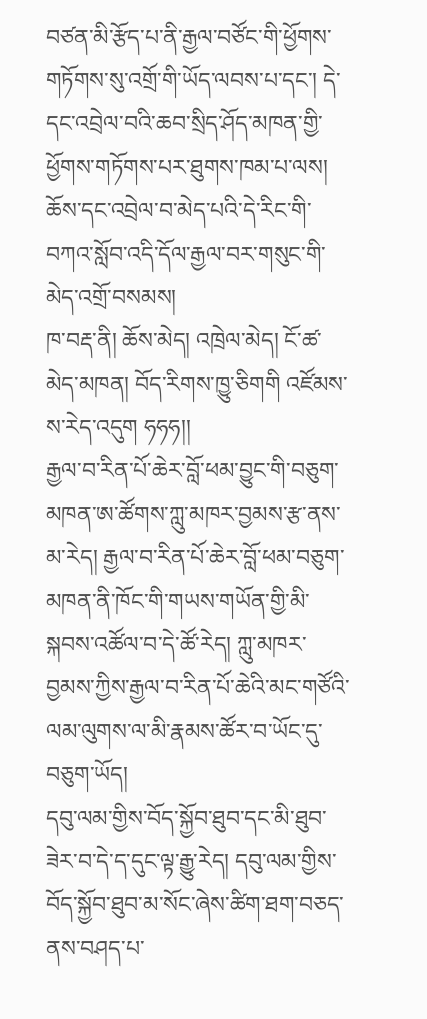བཙན་མི་རྩོད་པ་ནི་རྒྱལ་བཙོང་གི་ཕྱོགས་གཏོགས་སུ་འགྲོ་གི་ཡོད་ལབས་པ་དང་། དེ་དང་འབྲེལ་བའི་ཆབ་སྲིད་ཤོད་མཁན་གྱི་ཕྱོགས་གཏོགས་པར་ཐུགས་ཁམ་པ་ལས། ཆོས་དང་འབྲེལ་བ་མེད་པའི་དེ་རིང་གི་བཀའ་སློབ་འདི་དོལ་རྒྱལ་བར་གསུང་གི་མེད་འགྲོ་བསམས།
ཁ་བརྡ་ནི། ཆོས་མེད། འཁྲེལ་མེད། ངོ་ཚ་མེད་མཁན། བོད་རིགས་ཁྱུ་ཅིགགི འཛོམས་ས་རེད་འདུག ཧཧཧ།།
རྒྱལ་བ་རིན་པོ་ཆེར་བློ་ཕམ་བྱུང་གི་བཅུག་མཁན་ཨ་ཚོགས་ཀླུ་མཁར་བྱམས་རྩ་ནས་མ་རེད། རྒྱལ་བ་རིན་པོ་ཆེར་བློ་ཕམ་བཅུག་མཁན་ནི་ཁོང་གི་གཡས་གཡོན་གྱི་མི་སྐབས་འཚོལ་བ་དེ་ཚོ་རེད། ཀླུ་མཁར་བྱམས་ཀྱིས་རྒྱལ་བ་རིན་པོ་ཆེའི་མང་གཙོའི་ལམ་ལུགས་ལ་མི་རྣམས་ཚོར་བ་ཡོང་དུ་བཅུག་ཡོད།
དབུ་ལམ་གྱིས་བོད་སྐྱོབ་ཐུབ་དང་མི་ཐུབ་ཟེར་བ་དེ་ད་དུང་ལྟ་རྒྱུ་རེད། དབུ་ལམ་གྱིས་བོད་སྐྱོབ་ཐུབ་མ་སོང་ཞེས་ཚིག་ཐག་བཅད་ནས་བཤད་པ་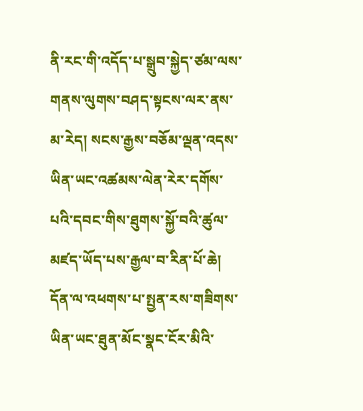ནི་རང་གི་འདོད་པ་སྒྲུབ་སྐྱེད་ཙམ་ལས་གནས་ལུགས་བཤད་སྟངས་ལར་ནས་མ་རེད། སངས་རྒྱས་བཅོམ་ལྡན་འདས་ཡིན་ཡང་འཚམས་ལེན་རེར་དགོས་པའི་དབང་གིས་ཐུགས་སྐྱོ་བའི་ཚུལ་མཛད་ཡོད་པས་རྒྱལ་བ་རིན་པོ་ཆེ། དོན་ལ་འཕགས་པ་སྤྱན་རས་གཟིགས་ཡིན་ཡང་ཐུན་མོང་སྣང་ངོར་མིའི་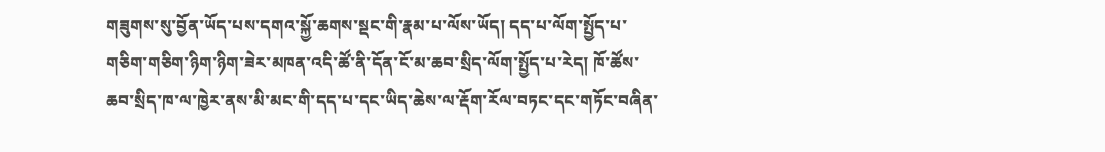གཟུགས་སུ་བྱོན་ཡོད་པས་དགའ་སྐྱོ་ཆགས་སྡང་གི་རྣམ་པ་ལོས་ཡོད། དད་པ་ལོག་སྤྱོད་པ་གཅིག་གཅིག་ཉིག་ཉིག་ཟེར་མཁན་འདི་ཚོ་ནི་དོན་ངོ་མ་ཆབ་སྲིད་ལོག་སྤྱོད་པ་རེད། ཁོ་ཚོས་ཆབ་སྲིད་ཁ་ལ་ཁྱེར་ནས་མི་མང་གི་དད་པ་དང་ཡིད་ཆེས་ལ་རྡོག་རོལ་བཏང་དང་གཏོང་བཞིན་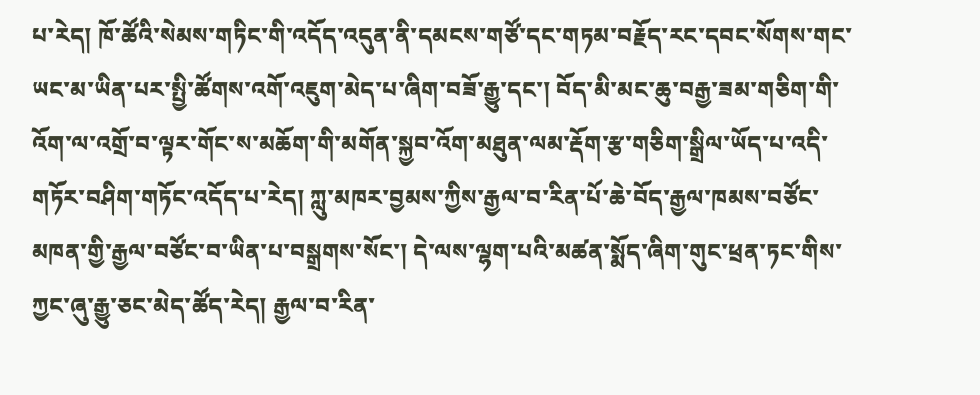པ་རེད། ཁོ་ཚོའི་སེམས་གཏིང་གི་འདོད་འདུན་ནི་དམངས་གཙོ་དང་གཏམ་བརྗོད་རང་དབང་སོགས་གང་ཡང་མ་ཡིན་པར་སྤྱི་ཚོགས་འགོ་འཇུག་མེད་པ་ཞིག་བཟོ་རྒྱུ་དང་། བོད་མི་མང་ཆུ་བརྒྱ་ཟམ་གཅིག་གི་འོག་ལ་འགྲོ་བ་ལྟར་གོང་ས་མཆོག་གི་མགོན་སྐྱབ་འོག་མཐུན་ལམ་རྡོག་རྩ་གཅིག་སྒྲིལ་ཡོད་པ་འདི་གཏོར་བཤིག་གཏོང་འདོད་པ་རེད། ཀླུ་མཁར་བྱམས་ཀྱིས་རྒྱལ་བ་རིན་པོ་ཆེ་བོད་རྒྱལ་ཁམས་བཙོང་མཁན་གྱི་རྒྱལ་བཙོང་བ་ཡིན་པ་བསྒྲགས་སོང་། དེ་ལས་ལྷག་པའི་མཚན་སྨོད་ཞིག་གུང་ཕྲན་ཏང་གིས་ཀྱང་ཞུ་རྒྱུ་ཅང་མེད་ཚོད་རེད། རྒྱལ་བ་རིན་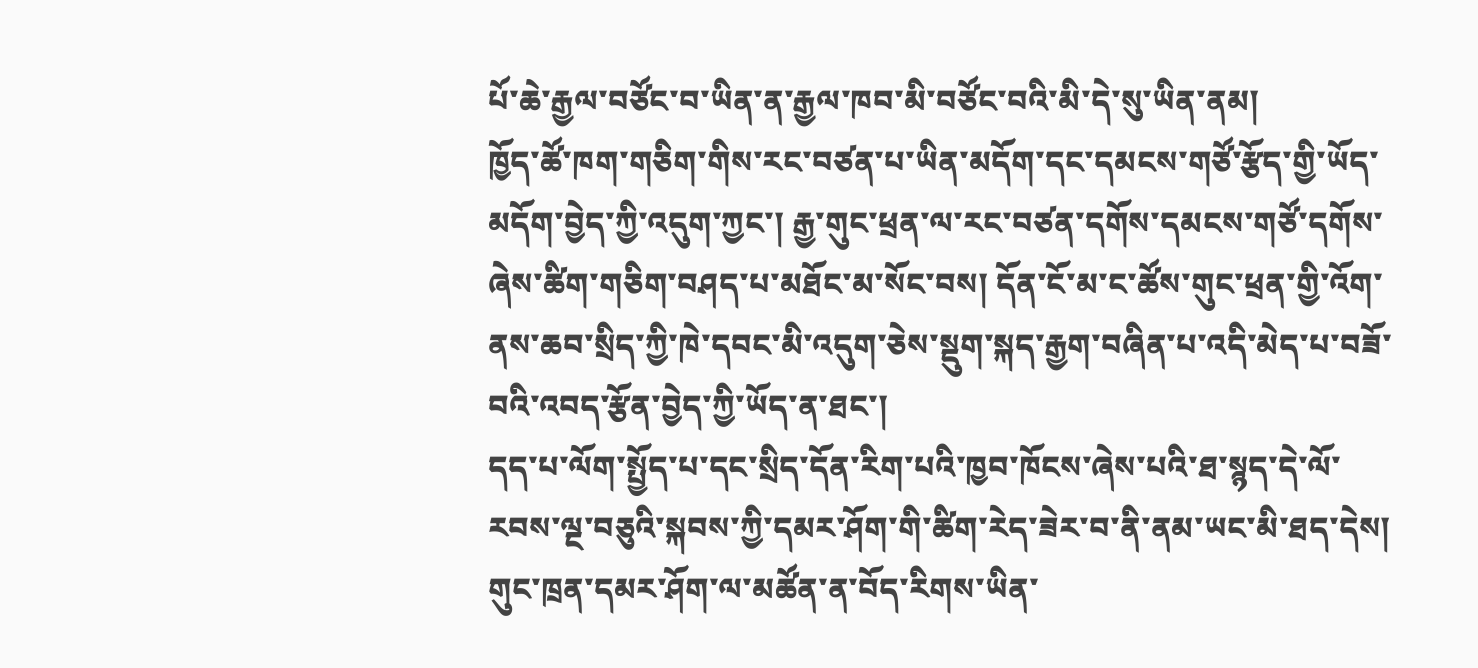པོ་ཆེ་རྒྱལ་བཙོང་བ་ཡིན་ན་རྒྱལ་ཁབ་མི་བཙོང་བའི་མི་དེ་སུ་ཡིན་ནམ།
ཁྱོད་ཚོ་ཁག་གཅིག་གིས་རང་བཙན་པ་ཡིན་མདོག་དང་དམངས་གཙོ་རྩོད་གྱི་ཡོད་མདོག་བྱེད་ཀྱི་འདུག་ཀྱང་། རྒྱ་གུང་ཕྲན་ལ་རང་བཙན་དགོས་དམངས་གཙོ་དགོས་ཞེས་ཚིག་གཅིག་བཤད་པ་མཐོང་མ་སོང་བས། དོན་ངོ་མ་ང་ཚོས་གུང་ཕྲན་གྱི་འོག་ནས་ཆབ་སྲིད་ཀྱི་ཁེ་དབང་མི་འདུག་ཅེས་སྡུག་སྐད་རྒྱག་བཞིན་པ་འདི་མེད་པ་བཟོ་བའི་འབད་རྩོན་བྱེད་ཀྱི་ཡོད་ན་ཐང་།
དད་པ་ལོག་སྤྱོད་པ་དང་སྲིད་དོན་རིག་པའི་ཁྱབ་ཁོངས་ཞེས་པའི་ཐ་སྙད་དེ་ལོ་རབས་ལྔ་བཅུའི་སྐབས་ཀྱི་དམར་ཤོག་གི་ཚིག་རེད་ཟེར་བ་ནི་ནམ་ཡང་མི་ཐད་དེས། གུང་ཁྲན་དམར་ཤོག་ལ་མཚོན་ན་བོད་རིགས་ཡིན་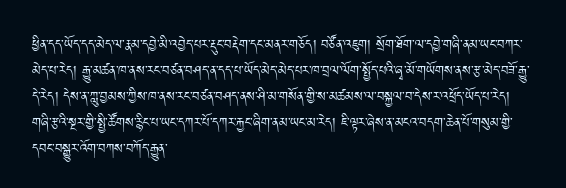ཕྱིན་དད་ཡོད་དད་མེད་ལ་རྣམ་དབྱེ་མི་འབྱེད་པར་རྡུང་བརྡེག་དང་མནར་གཅོད། བཙོན་འཇུག། སྲོག་ཐོག་ལ་དབྱེ་གཞི་ནམ་ཡང་བཀར་མེད་པ་རེད། རྒྱུ་མཚན་ཁ་ནས་རང་བཙན་བཤད་ན་དད་པ་ཡོད་མེད་མེད་པར་ཁ་བྲལ་ལོག་སྤྱོད་པའི་ཞྭ་མོ་གཡོགས་ནས་རྩ་མེད་བཟོ་རྒྱུ་དེ་རེད། དེས་ན་ཀླུ་བྱམས་ཀྱིས་ཁ་ནས་རང་བཙན་བཤད་ནས་ཤི་མ་གསོན་གྱི་ས་མཚམས་ལ་བསྐྱལ་བ་དེས་ར་འཕྲོད་ཡོད་པ་རེད།
གཞི་རྩའི་སྔར་གྱི་སྤྱི་ཚོགས་རྙིང་པ་ཡང་དཀར་པོ་དཀར་རྐྱང་ཞིག་ནམ་ཡང་མ་རེད། ཇི་ལྟར་ཞེས་ན་མངའ་བདག་ཆེན་པོ་གསུམ་གྱི་དབང་བསྒྱུར་འོག་བཀས་བཀོད་རྒྱུན་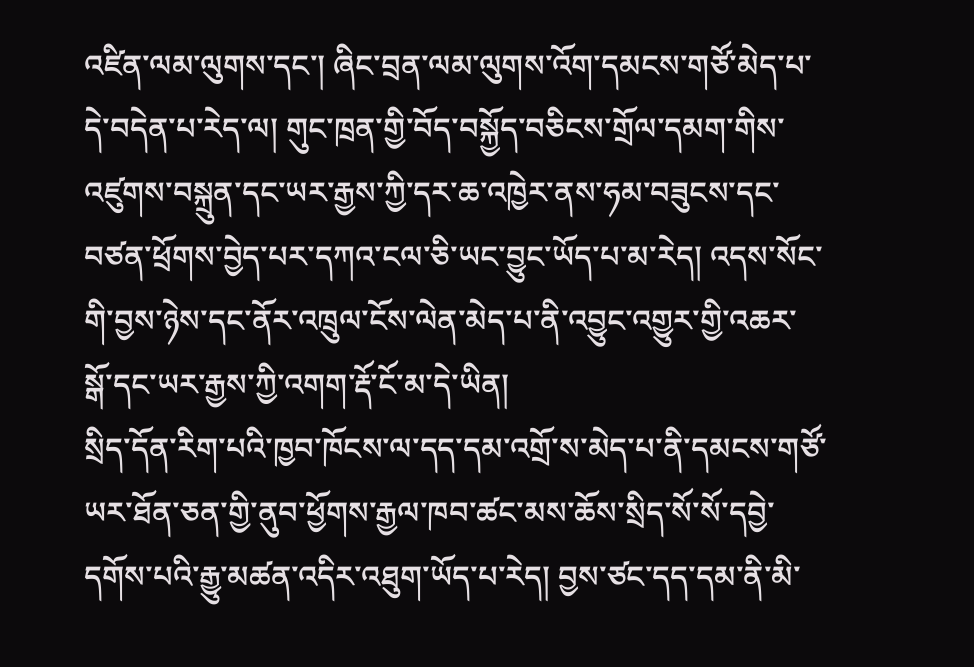འཛིན་ལམ་ལུགས་དང་། ཞིང་བྲན་ལམ་ལུགས་འོག་དམངས་གཙོ་མེད་པ་དེ་བདེན་པ་རེད་ལ། གུང་ཁྲན་གྱི་བོད་བསྐྱོད་བཅིངས་གྲོལ་དམག་གིས་འཛུགས་བསྐྲུན་དང་ཡར་རྒྱས་ཀྱི་དར་ཆ་འཁྱེར་ནས་ཧམ་བཟུངས་དང་བཙན་ཕྲོགས་བྱེད་པར་དཀའ་ངལ་ཅི་ཡང་བྱུང་ཡོད་པ་མ་རེད། འདས་སོང་གི་བྱས་ཉེས་དང་ནོར་འཁྲུལ་ངོས་ལེན་མེད་པ་ནི་འབྱུང་འགྱུར་གྱི་འཆར་སྒོ་དང་ཡར་རྒྱས་ཀྱི་འགག་རྡོ་ངོ་མ་དེ་ཡིན།
སྲིད་དོན་རིག་པའི་ཁྱབ་ཁོངས་ལ་དད་དམ་འགྲོ་ས་མེད་པ་ནི་དམངས་གཙོ་ཡར་ཐོན་ཅན་གྱི་ནུབ་ཕྱོགས་རྒྱལ་ཁབ་ཚང་མས་ཆོས་སྲིད་སོ་སོ་དབྱེ་དགོས་པའི་རྒྱུ་མཚན་འདིར་འཐུག་ཡོད་པ་རེད། བྱས་ཙང་དད་དམ་ནི་མི་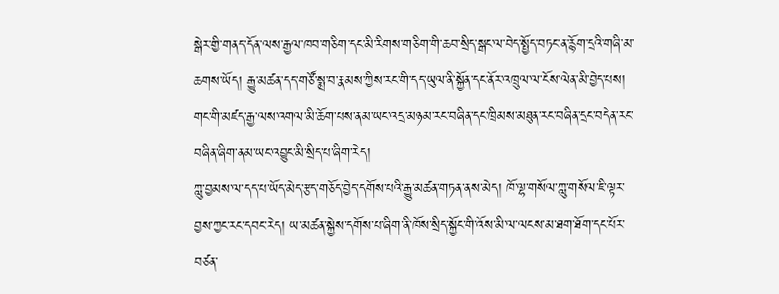སྒེར་གྱི་གནད་དོན་ལས་རྒྱལ་ཁབ་གཅིག་དང་མི་རིགས་གཅིག་གི་ཆབ་སྲིད་སྒང་ལ་བེད་སྤྱོད་བཏང་ན་རྙོག་དྲའི་གཞི་མ་ཆགས་ཡོད། རྒྱུ་མཚན་དད་གཙོ་སྨྲ་བ་རྣམས་ཀྱིས་རང་གི་དད་ཡུལ་ནི་སྐྱོན་དང་ནོར་འཁྲུལ་ལ་ངོས་ལེན་མི་བྱེད་པས། གང་གི་མཛད་རྒྱ་ལས་འགལ་མི་ཆོག་པས་ནམ་ཡང་འདྲ་མཉམ་རང་བཞིན་དང་ཁྲིམས་མཐུན་རང་བཞིན་དྲང་བདེན་རང་བཞིན་ཞིག་ནམ་ཡང་འབྱུང་མི་སྲིད་པ་ཞིག་རེད།
ཀླུ་བྱམས་ལ་དད་པ་ཡོད་མེད་རྩད་གཅོད་བྱེད་དགོས་པའི་རྒྱུ་མཚན་གཏན་ནས་མེད། ཁོ་ལྷ་གསོལ་ཀླུ་གསོལ་ཇི་ལྟར་བྱས་ཀྱང་རང་དབང་རེད། ཡ་མཚན་སྐྱེས་དགོས་པ་ཞིག་ནི་ཁོས་སྲིད་སྐྱོང་གི་འོས་མི་ལ་ལངས་མ་ཐག་ཐོག་དང་པོར་བཙན་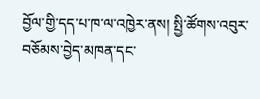བྱོལ་གྱི་དད་པ་ཁ་ལ་འཁྱེར་ནས། སྤྱི་ཚོགས་འབུར་བཅོམས་བྱེད་མཁན་དང་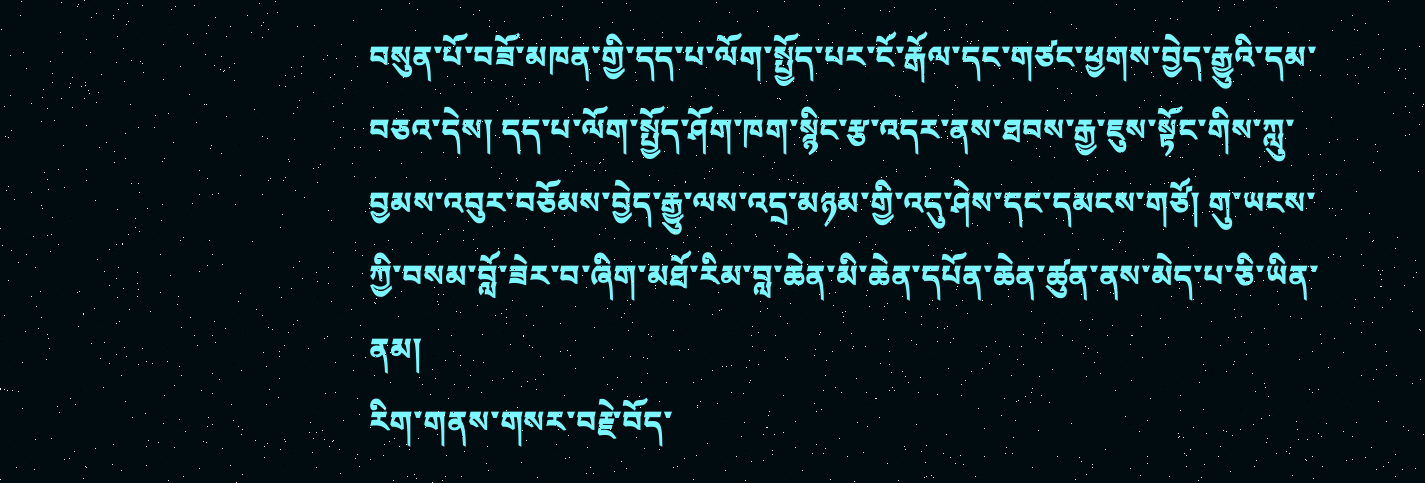བསུན་པོ་བཟོ་མཁན་གྱི་དད་པ་ལོག་སྤྱོད་པར་ངོ་རྒོལ་དང་གཙང་ཕྱགས་བྱེད་རྒྱུའི་དམ་བཅའ་དེས། དད་པ་ལོག་སྤྱོད་ཤོག་ཁག་སྙིང་རྩ་འདར་ནས་ཐབས་རྒྱ་ཇུས་སྟོང་གིས་ཀླུ་བྱམས་འབུར་བཅོམས་བྱེད་རྒྱུ་ལས་འདྲ་མཉམ་གྱི་འདུ་ཤེས་དང་དམངས་གཙོ། གུ་ཡངས་ཀྱི་བསམ་བློ་ཟེར་བ་ཞིག་མཐོ་རིམ་བླ་ཆེན་མི་ཆེན་དཔོན་ཆེན་ཚུན་ནས་མེད་པ་ཅི་ཡིན་ནམ།
རིག་གནས་གསར་བརྗེ་བོད་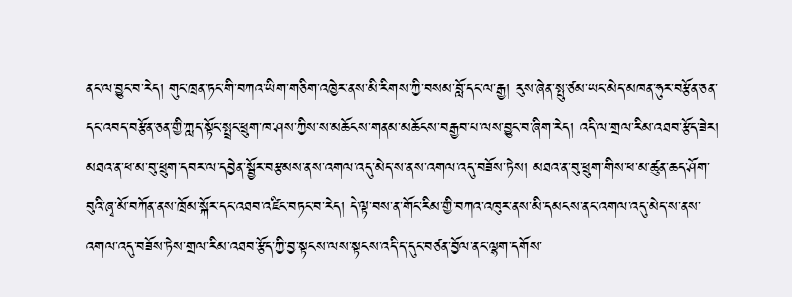ནང་ལ་བྱུང་བ་རེད། གུང་ཁྲན་ཏང་གི་བཀའ་ཡིག་གཅིག་འཁྱེར་ནས་མི་རིགས་ཀྱི་བསམ་བློ་དང་ལ་རྒྱ། རུས་ཞེན་སྤུ་ཙམ་ཡང་མེད་མཁན་ཧུར་བརྩོན་ཅན་དང་འབད་བརྩོན་ཅན་གྱི་ཀླད་སྟོང་སྤྲང་ཕྲུག་ཁ་ཤས་ཀྱིས་ས་མཆོངས་གནམ་མཆོངས་བརྒྱབ་པ་ལས་བྱུང་བ་ཞིག་རེད། འདི་ལ་གྲལ་རིམ་འཐབ་རྩོད་ཟེར། མཐའ་ན་ཕ་མ་བུ་ཕྲུག་དབར་ལ་དབྱེན་སྦྱོར་བརྩམས་ནས་འགལ་འདུ་མེད་ས་ནས་འགལ་འདུ་བཟོས་ཏེས། མཐའ་ན་བུ་ཕྲུག་གིས་ཕ་མ་ཚུན་ཆད་ཤོག་བུའི་ཞྭ་མོ་བཀོན་ནས་ཁྲོམ་སྐོར་དང་འཐབ་འཛིང་བཏང་བ་རེད། དེ་ལྟ་བས་ན་གོང་རིམ་གྱི་བཀའ་འཁུར་ནས་མི་དམངས་ནང་འགལ་འདུ་མེད་ས་ནས་འགལ་འདུ་བཟོས་ཏེས་གྲལ་རིམ་འཐབ་རྩོད་ཀྱི་བྱ་སྟངས་ལས་སྟངས་འདི་ད་དུང་བཙན་བྱོལ་ནང་ལྷག་དགོས་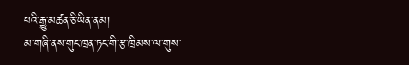པའི་རྒྱུ་མཚན་ཅི་ཡིན་ནམ།
མ་གཞི་ནས་གུང་ཁྲན་ཏང་གི་རྩ་ཁྲིམས་ལ་གུས་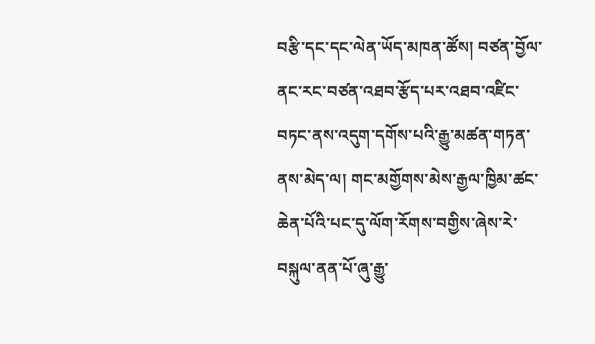བརྩི་དང་དང་ལེན་ཡོད་མཁན་ཚོས། བཙན་བྱོལ་ནང་རང་བཙན་འཐབ་རྩོད་པར་འཐབ་འཛིང་བཏང་ནས་འདུག་དགོས་པའི་རྒྱུ་མཚན་གཏན་ནས་མེད་ལ། གང་མགྱོགས་མེས་རྒྱལ་ཁྱིམ་ཚང་ཆེན་པོའི་པང་དུ་ལོག་རོགས་བགྱིས་ཞེས་རེ་བསྐུལ་ནན་པོ་ཞུ་རྒྱུ་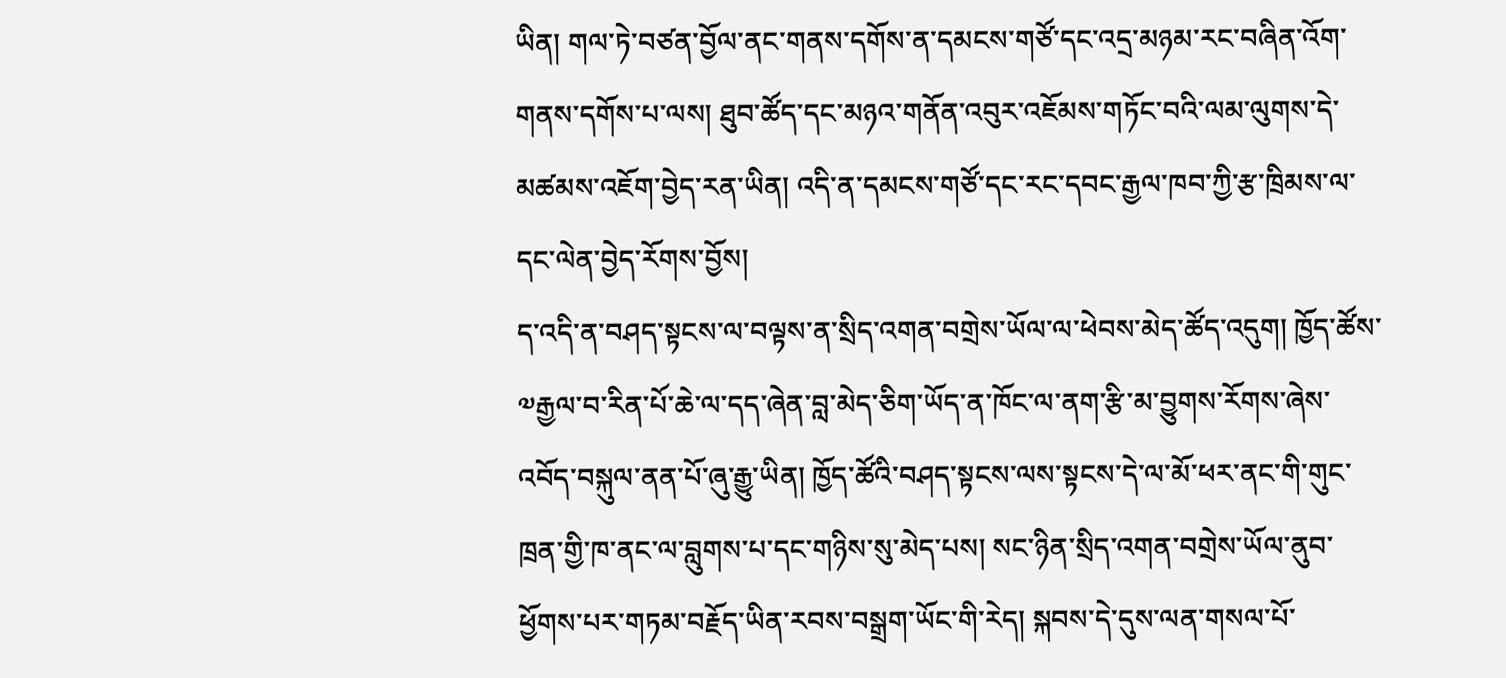ཡིན། གལ་ཏེ་བཙན་བྱོལ་ནང་གནས་དགོས་ན་དམངས་གཙོ་དང་འདྲ་མཉམ་རང་བཞིན་འོག་གནས་དགོས་པ་ལས། ཐུབ་ཚོད་དང་མཉའ་གནོན་འབུར་འཇོམས་གཏོང་བའི་ལམ་ལུགས་དེ་མཚམས་འཇོག་བྱེད་རན་ཡིན། འདི་ན་དམངས་གཙོ་དང་རང་དབང་རྒྱལ་ཁབ་ཀྱི་རྩ་ཁྲིམས་ལ་དང་ལེན་བྱེད་རོགས་བྱོས།
ད་འདི་ན་བཤད་སྟངས་ལ་བལྟས་ན་སྲིད་འགན་བགྲེས་ཡོལ་ལ་ཕེབས་མེད་ཚོད་འདུག། ཁྱོད་ཚོས་༧རྒྱལ་བ་རིན་པོ་ཆེ་ལ་དད་ཞེན་བླ་མེད་ཅིག་ཡོད་ན་ཁོང་ལ་ནག་རྩི་མ་བྱུགས་རོགས་ཞེས་འབོད་བསྐུལ་ནན་པོ་ཞུ་རྒྱུ་ཡིན། ཁྱོད་ཚོའི་བཤད་སྟངས་ལས་སྟངས་དེ་ལ་མོ་ཕར་ནང་གི་གུང་ཁྲན་གྱི་ཁ་ནང་ལ་བླུགས་པ་དང་གཉིས་སུ་མེད་པས། སང་ཉིན་སྲིད་འགན་བགྲེས་ཡོལ་ནུབ་ཕྱོགས་པར་གཏམ་བརྗོད་ཡིན་རབས་བསྒྲག་ཡོང་གི་རེད། སྐབས་དེ་དུས་ལན་གསལ་པོ་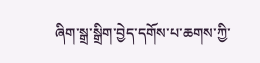ཞིག་སྒྲ་སྒྲིག་བྱེད་དགོས་པ་ཆགས་ཀྱི་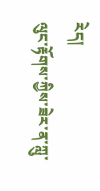རེད།
ལུང་རྟོགས་ཀྱིས་ཟེར་ན་ཀླུ་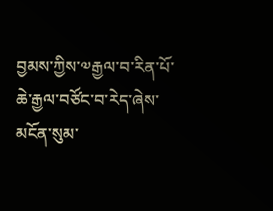བྱམས་ཀྱིས་༧རྒྱལ་བ་རིན་པོ་ཆེ་རྒྱལ་བཙོང་བ་རེད་ཞེས་མངོན་སུམ་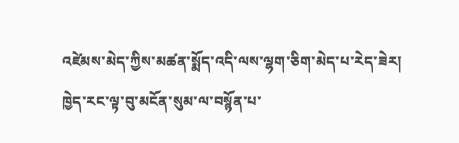འཛེམས་མེད་ཀྱིས་མཚན་སྨོད་འདི་ལས་ལྷག་ཅིག་མེད་པ་རེད་ཟེར། ཁྱེད་རང་ལྟ་བུ་མངོན་སུམ་ལ་བསྙོན་པ་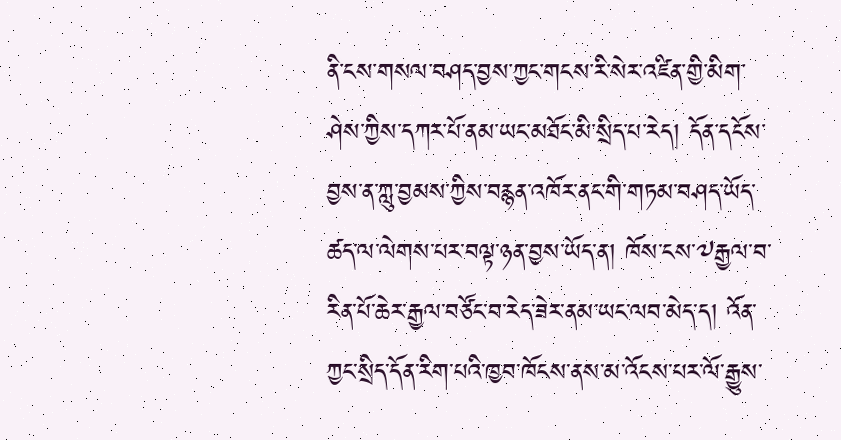ནི་ངས་གསལ་བཤད་བྱས་ཀྱང་གངས་རི་སེར་འཛིན་གྱི་མིག་ཤེས་ཀྱིས་དཀར་པོ་ནམ་ཡང་མཐོང་མི་སྲིད་པ་རེད། དོན་དངོས་བྱས་ན་ཀླུ་བྱམས་ཀྱིས་བརྙན་འཁོར་ནང་གི་གཏམ་བཤད་ཡོད་ཚད་ལ་ལེགས་པར་བལྟ་ཉན་བྱས་ཡོད་ན། ཁོས་ངས་༧རྒྱལ་བ་རིན་པོ་ཆེར་རྒྱལ་བཙོང་བ་རེད་ཟེར་ནམ་ཡང་ལབ་མེད་ད། འོན་ཀྱང་སྲིད་དོན་རིག་པའི་ཁྱབ་ཁོངས་ནས་མ་འོངས་པར་ལོ་རྒྱུས་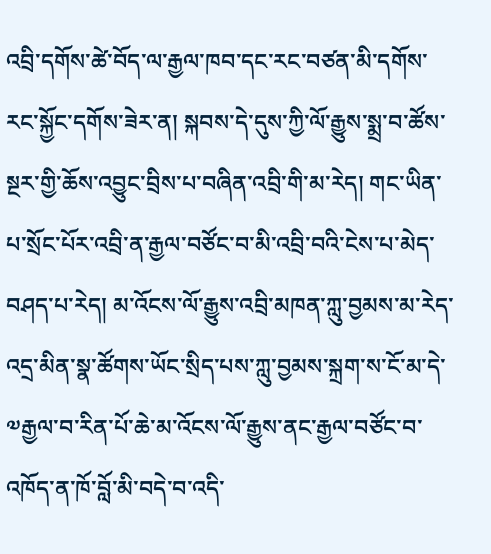འབྲི་དགོས་ཚེ་བོད་ལ་རྒྱལ་ཁབ་དང་རང་བཙན་མི་དགོས་རང་སྐྱོང་དགོས་ཟེར་ན། སྐབས་དེ་དུས་ཀྱི་ལོ་རྒྱུས་སྨྲ་བ་ཚོས་སྔར་གྱི་ཆོས་འབྱུང་བྲིས་པ་བཞིན་འབྲི་གི་མ་རེད། གང་ཡིན་པ་སྲོང་པོར་འབྲི་ན་རྒྱལ་བཙོང་བ་མི་འབྲི་བའི་ངེས་པ་མེད་བཤད་པ་རེད། མ་འོངས་ལོ་རྒྱུས་འབྲི་མཁན་ཀླུ་བྱམས་མ་རེད་འདྲ་མིན་སྣ་ཚོགས་ཡོང་སྲིད་པས་ཀླུ་བྱམས་སྐྲག་ས་ངོ་མ་དེ་༧རྒྱལ་བ་རིན་པོ་ཆེ་མ་འོངས་ལོ་རྒྱུས་ནང་རྒྱལ་བཙོང་བ་འཁོད་ན་ཁོ་བློ་མི་བདེ་བ་འདི་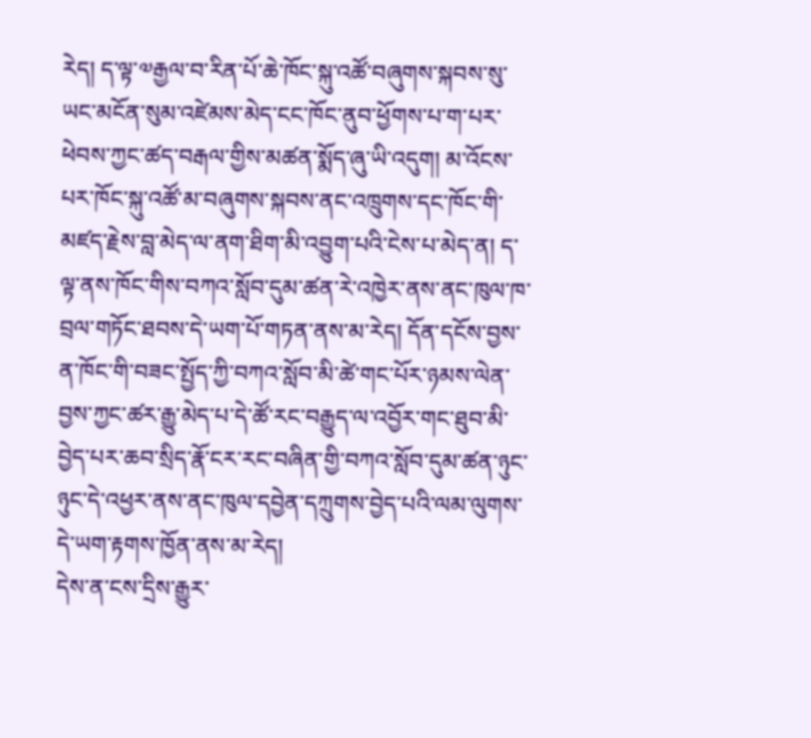རེད། ད་ལྟ་༧རྒྱལ་བ་རིན་པོ་ཆེ་ཁོང་སྐུ་འཚོ་བཞུགས་སྐབས་སུ་ཡང་མངོན་སུམ་འཛེམས་མེད་ངང་ཁོང་ནུབ་ཕྱོགས་པ་ག་པར་ཕེབས་ཀྱང་ཚད་བརྒལ་གྱིས་མཚན་སྨོད་ཞུ་ཡི་འདུག། མ་འོངས་པར་ཁོང་སྐུ་འཚོ་མ་བཞུགས་སྐབས་ནང་འཁྲུགས་དང་ཁོང་གི་མཛད་རྗེས་བླ་མེད་ལ་ནག་ཐིག་མི་འབྱུག་པའི་ངེས་པ་མེད་ན། ད་ལྟ་ནས་ཁོང་གིས་བཀའ་སློབ་དུམ་ཚན་རེ་འཁྱེར་ནས་ནང་ཁུལ་ཁ་བྲལ་གཏོང་ཐབས་དེ་ཡག་པོ་གཏན་ནས་མ་རེད། དོན་དངོས་བྱས་ན་ཁོང་གི་བཟང་སྤྱོད་ཀྱི་བཀའ་སློབ་མི་ཚེ་གང་པོར་ཉམས་ལེན་བྱས་ཀྱང་ཚར་རྒྱུ་མེད་པ་དེ་ཚོ་རང་བརྒྱུད་ལ་འབྱོར་གང་ཐུབ་མི་བྱེད་པར་ཆབ་སྲིད་རྣོ་ངར་རང་བཞིན་གྱི་བཀའ་སློབ་དུམ་ཚན་ཉུང་ཉུང་དེ་འཕྱར་ནས་ནང་ཁུལ་དབྱེན་དཀྲུགས་བྱེད་པའི་ལམ་ལུགས་དེ་ཡག་རྟགས་ཁྱོན་ནས་མ་རེད།
དེས་ན་ངས་དྲིས་རྒྱུར་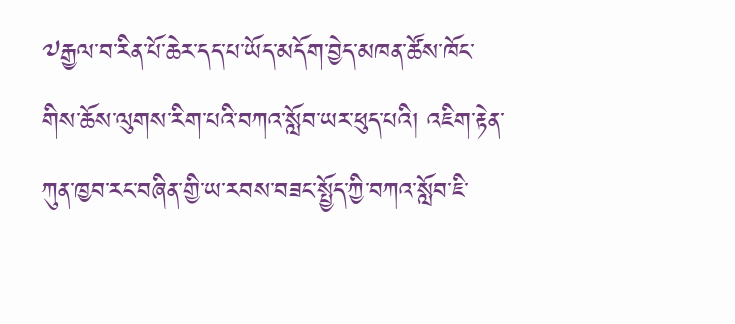༧རྒྱལ་བ་རིན་པོ་ཆེར་དད་པ་ཡོད་མདོག་བྱེད་མཁན་ཚོས་ཁོང་གིས་ཆོས་ལུགས་རིག་པའི་བཀའ་སློབ་ཡར་ཕུད་པའི། འཇིག་རྟེན་ཀུན་ཁྱབ་རང་བཞིན་གྱི་ཡ་རབས་བཟང་སྤྱོད་ཀྱི་བཀའ་སློབ་ཇི་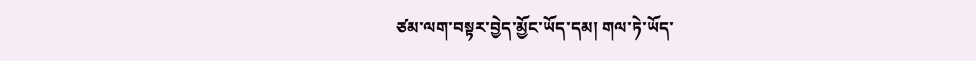ཙམ་ལག་བསྟར་བྱེད་མྱོང་ཡོད་དམ། གལ་ཏེ་ཡོད་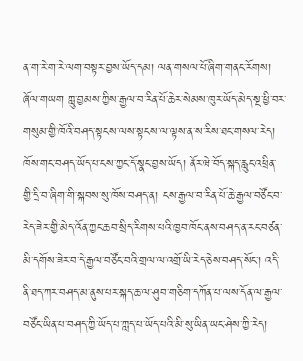ན་ག་རེ་ག་རེ་ལག་བསྟར་བྱས་ཡོད་དམ། ལན་གསལ་པོ་ཞིག་གནང་རོགས།
ཞོལ་གཡག ཀླུ་བྱམས་ཀྱིས་རྒྱལ་བ་རིན་པོ་ཆེར་སེམས་ཁུར་ཡོད་མེད་སྔ་ཕྱི་བར་གསུམ་གྱི་ཁོའི་བཤད་སྟངས་ལས་སྟངས་ལ་ལྟས་ན་ས་རིས་ཐང་གསལ་རེད། ཁོས་གང་བཤད་ཡོད་པ་ངས་ཀྱང་དོ་སྣང་བྱས་ཡོད། ནོར་ཝེ་བོད་སྐད་རླུང་འཕྲིན་གྱི་དྲི་བ་ཞིག་གི་སྐབས་སུ་ཁོས་བཤད་ན། ངས་རྒྱལ་བ་རིན་པོ་ཆེ་རྒྱལ་བཙོང་བ་རེད་ཟེར་གྱི་མེད་འོན་ཀྱང་ཆབ་སྲིད་རིགས་པའི་ཁྱབ་ཁོང་ནས་བཤད་ན་རང་བཙན་མི་དགོས་ཟེར་བ་དེ་རྒྱལ་བཙོང་བའི་གྲལ་ལ་འགྲོ་ཡི་རེད་ཅེས་བཤད་སོང་། འདི་ནི་ཐད་ཀར་བཤད་མ་ནུས་པར་སྐད་ཆ་ལ་ཤུབ་གཅིག་དཀོན་པ་ལས་དོན་ལ་རྒྱལ་བཙོང་ཡིན་པ་བཤད་ཀྱི་ཡོད་པ་ཀླད་པ་ཡོད་པའི་མི་སུ་ཡིན་ཡང་ཤེས་ཀྱི་རེད།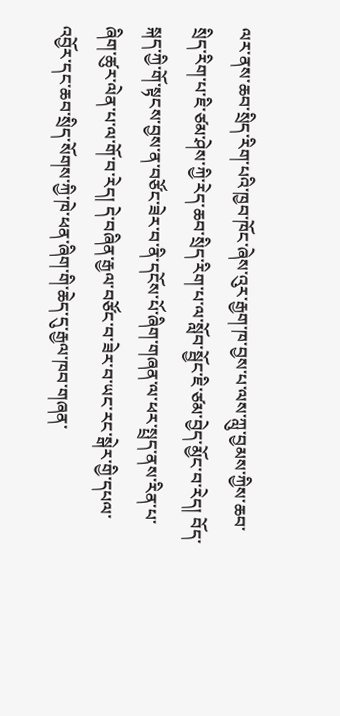ལར་ནས་ཆབ་སྲིད་རིག་པའི་ཁྱབ་ཁོང་ཞེས་འུར་རྒྱག་ཁ་བྱས་པ་ལས་ཀླུ་བྱམས་ཀྱིས་ཆབ་སྲིད་རིག་པ་ཇི་ཙམ་ཤེས་ཀྱི་རེད་ཆབ་སྲིད་རིག་པ་ལ་སློབ་སྦྱོང་ཇི་ཙམ་བྱེད་མྱོང་བ་རེད། བོད་སྐད་ཀྱི་གོ་སྟངས་བྱས་ན་བཙོང་ཟེར་བ་ནི་དངོས་པོ་ཞིག་གཞན་ལ་ཕར་སྤྲད་ནས་རིན་པ་ཞིག་ཚུར་ལེན་པ་ལ་གོ་བ་རེད། དེ་བཞིན་རྒྱལ་བཙོང་བ་ཟེར་བ་ཡང་རང་སྒེར་གྱི་དཔལ་འབྱོར་དང་ཆབ་སྲིད་སོགས་ཀྱི་ཁེ་ཕན་ཞིག་གི་ཆེད་དུ་རྒྱལ་ཁབ་གཞན་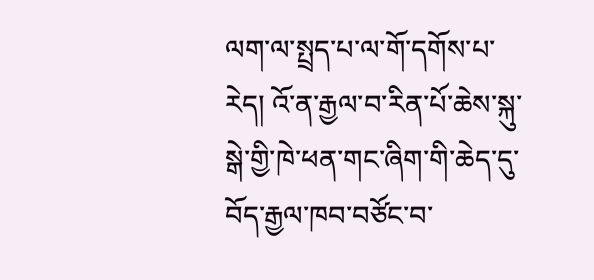ལག་ལ་སྤྲད་པ་ལ་གོ་དགོས་པ་རེད། འོ་ན་རྒྱལ་བ་རིན་པོ་ཆེས་སྐུ་སྒེ་གྱི་ཁེ་ཕན་གང་ཞིག་གི་ཆེད་དུ་བོད་རྒྱལ་ཁབ་བཙོང་བ་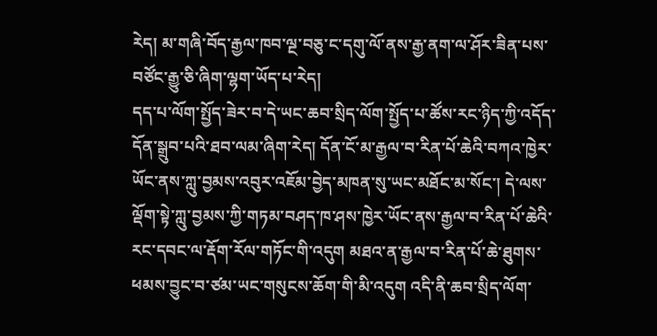རེད། མ་གཞི་བོད་རྒྱལ་ཁབ་ལྔ་བཅུ་ང་དགུ་ལོ་ནས་རྒྱ་ནག་ལ་ཤོར་ཟིན་པས་བཙོང་རྒྱུ་ཅི་ཞིག་ལྷག་ཡོད་པ་རེད།
དད་པ་ལོག་སྤྱོད་ཟེར་བ་དེ་ཡང་ཆབ་སྲིད་ལོག་སྤྱོད་པ་ཚོས་རང་ཉིད་ཀྱི་འདོད་དོན་སྒྲུབ་པའི་ཐབ་ལམ་ཞིག་རེད། དོན་ངོ་མ་རྒྱལ་བ་རིན་པོ་ཆེའི་བཀའ་ཁྱེར་ཡོང་ནས་ཀླུ་བྱམས་འབུར་འཇོམ་བྱེད་མཁན་སུ་ཡང་མཐོང་མ་སོང་། དེ་ལས་ལྡོག་སྟེ་ཀླུ་བྱམས་ཀྱི་གཏམ་བཤད་ཁ་ཤས་ཁྱེར་ཡོང་ནས་རྒྱལ་བ་རིན་པོ་ཆེའི་རང་དབང་ལ་རྡོག་རོལ་གཏོང་གི་འདུག མཐའ་ན་རྒྱལ་བ་རིན་པོ་ཆེ་ཐུགས་ཕམས་བྱུང་བ་ཙམ་ཡང་གསུངས་ཆོག་གི་མི་འདུག འདི་ནི་ཆབ་སྲིད་ལོག་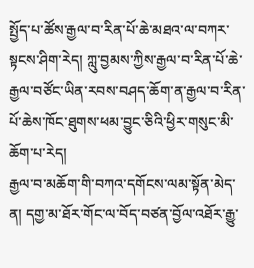སྤྱོད་པ་ཚོས་རྒྱལ་བ་རིན་པོ་ཆེ་མཐའ་ལ་བཀར་སྟངས་ཤིག་རེད། ཀླུ་བྱམས་ཀྱིས་རྒྱལ་བ་རིན་པོ་ཆེ་རྒྱལ་བཙོང་ཡིན་རབས་བཤད་ཆོག་ན་རྒྱལ་བ་རིན་པོ་ཆེས་ཁོང་ཐུགས་ཕམ་བྱུང་ཅིའི་ཕྱིར་གསུང་མི་ཆོག་པ་རེད།
རྒྱལ་བ་མཆོག་གི་བཀའ་དགོངས་ལམ་སྟོན་མེད་ན། དགྱ་མ་ཐོར་གོང་ལ་བོད་བཙན་བྱོལ་འཐོར་རྒྱུ་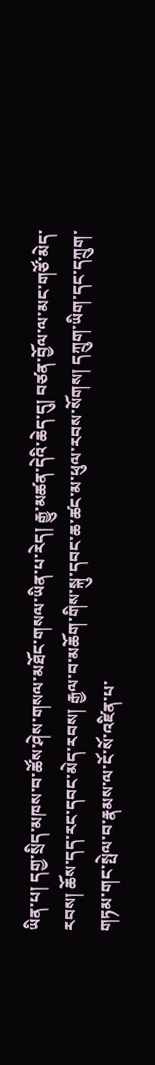ཡིན་པ། དགྱ་སྲིད་མཁས་བ་ཚོས་ཤེས་གསལ་མཐོང་གསལ་ཡིན་པ་རེད། རྒྱུ་མཚན་དེའི་ཆེད་དུ། བཙན་བྱོལ་ལ་མང་གཙོ་མེད་རབས། ཆོས་དད་རང་དབང་མེད་རབས། རྒྱལ་བ་མཆོག་གིས་སྐུ་དབང་ཆ་ཚང་མ་ཕུལ་རབས་སོགས། དཀྲུག་ཡིག་དང་དཀྲུག་གཏམ་གང་སྤེལ་བ་རྣམས་ལ་ངོ་སོ་འཛིན་པ་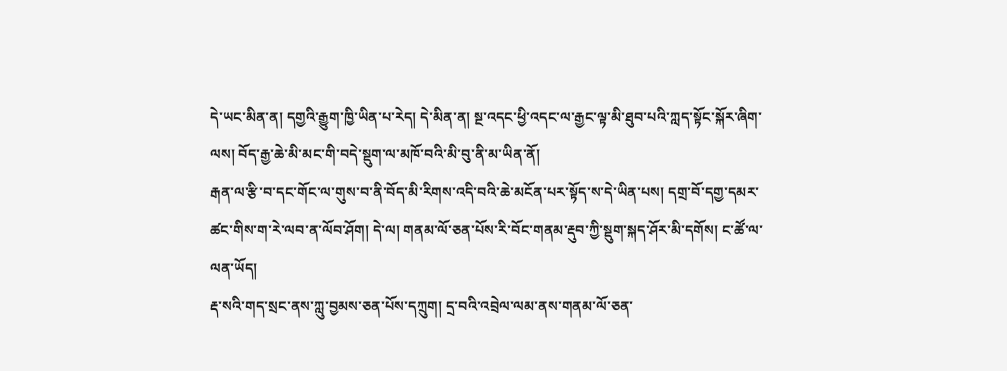དེ་ཡང་མིན་ན། དགྱའི་རྒྱུག་ཁྱི་ཡིན་པ་རེད། དེ་མིན་ན། སྔ་འདང་ཕྱི་འདང་ལ་རྒྱང་ལྟ་མི་ཐུབ་པའི་ཀླད་སྟོང་སྐོར་ཞིག་ལས། བོད་རྒྱ་ཆེ་མི་མང་གི་བདེ་སྡུག་ལ་མཁོ་བའི་མི་བུ་ནི་མ་ཡིན་ནོ།
རྒན་ལ་རྩི་བ་དང་གོང་ལ་གུས་བ་ནི་བོད་མི་རིགས་འདི་བའི་ཆེ་མངོན་པར་སྟོད་ས་དེ་ཡིན་པས། དགྲ་བོ་དགྱ་དམར་ཚང་གིས་ག་རེ་ལབ་ན་ལོབ་ཤོག། དེ་ལ། གནམ་ལོ་ཅན་པོས་རི་བོང་གནམ་རྡུབ་ཀྱི་སྡུག་སྐད་ཤོར་མི་དགོས། ང་ཚོ་ལ་ལན་ཡོད།
རྡ་སའི་གད་སྲང་ནས་ཀླུ་བྱམས་ཅན་པོས་དཀྲུག། དྲ་བའི་འབྲེལ་ལམ་ནས་གནམ་ལོ་ཅན་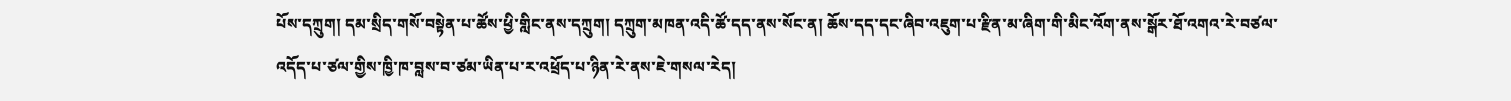པོས་དཀྲུག། དམ་སྲིད་གསོ་བསྟེན་པ་ཚོས་ཕྱི་གླིང་ནས་དཀྲུག། དཀྲུག་མཁན་འདི་ཚོ་དད་ནས་སོང་ན། ཆོས་དད་དང་ཞིབ་འཇུག་པ་རྫིན་མ་ཞིག་གི་མིང་འོག་ནས་སྒོར་ཐོ་འགའ་རེ་བཙལ་འདོད་པ་ཙལ་གྱིས་ཁྱི་ཁ་བླས་བ་ཙམ་ཡིན་པ་ར་འཕྲོད་པ་ཉིན་རེ་ནས་ཇེ་གསལ་རེད།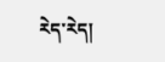རེད་རེད།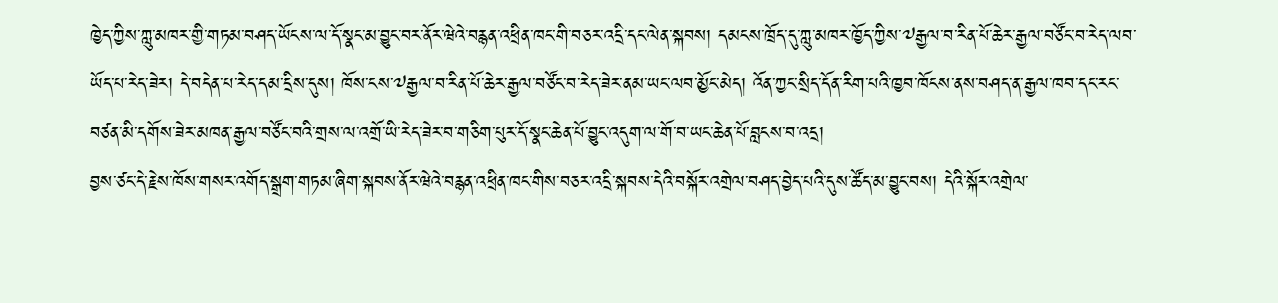ཁྱེད་ཀྱིས་ཀླུ་མཁར་གྱི་གཏམ་བཤད་ཡོངས་ལ་དོ་སྣང་མ་བྱུང་བར་ནོར་ཝེའེ་བརྙན་འཕྲིན་ཁང་གི་བཅར་འདྲི་དང་ལེན་སྐབས། དམངས་ཁྲོད་དུ་ཀླུ་མཁར་ཁྱོད་ཀྱིས་༧རྒྱལ་བ་རིན་པོ་ཆེར་རྒྱལ་བཙོང་བ་རེད་ལབ་ཡོད་པ་རེད་ཟེར། དེ་བདེན་པ་རེད་དམ་དྲིས་དུས། ཁོས་ངས་༧རྒྱལ་བ་རིན་པོ་ཆེར་རྒྱལ་བཙོང་བ་རེད་ཟེར་ནམ་ཡང་ལབ་མྱོང་མེད། འོན་ཀྱང་སྲིད་དོན་རིག་པའི་ཁྱབ་ཁོངས་ནས་བཤད་ན་རྒྱལ་ཁབ་དང་རང་བཙན་མི་དགོས་ཟེར་མཁན་རྒྱལ་བཙོང་བའི་གྲས་ལ་འགྲོ་ཡི་རེད་ཟེར་བ་གཅིག་པུར་དོ་སྣང་ཆེན་པོ་བྱུང་འདུག་ལ་གོ་བ་ཡང་ཆེན་པོ་བླངས་བ་འདྲ།
བྱས་ཙང་དེ་རྗེས་ཁོས་གསར་འགོད་སྒྲག་གཏམ་ཞིག་སྐབས་ནོར་ཝེའེ་བརྙན་འཕྲིན་ཁང་གིས་བཅར་འདྲི་སྐབས་དེའི་བསྐོར་འགྲེལ་བཤད་བྱེད་པའི་དུས་ཚོད་མ་བྱུང་བས། དེའི་སྐོར་འགྲེལ་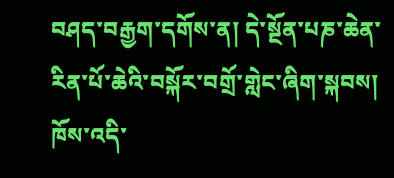བཤད་བརྒྱག་དགོས་ན། དེ་སྔོན་པཎ་ཆེན་རིན་པོ་ཆེའི་བསྐོར་བགྲོ་གླེང་ཞིག་སྐབས། ཁོས་འདི་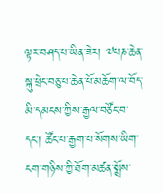ལྟར་བཤད་པ་ཡིན་ཟེར། ༧པཎ་ཆེན་སྐུ་ཕྲེང་བཅུ་པ་ཆེན་པོ་མཆོག་ལ་བོད་མི་དམངས་ཀྱིས་རྒྱལ་བཙོང་བ་དང་། ཚོང་པ་རྒྱག་པ་སོགས་ཡིག་ངག་གཉིས་ཀྱི་ཐོག་མཚན་སྨྲོས་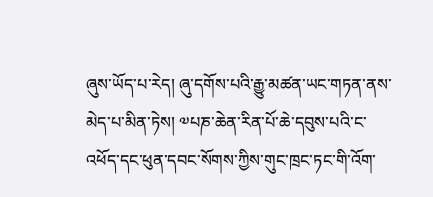ཞུས་ཡོད་པ་རེད། ཞུ་དགོས་པའི་རྒྱུ་མཚན་ཡང་གཏན་ནས་མེད་པ་མིན་ཏེས། ༧པཎ་ཆེན་རིན་པོ་ཆེ་དབུས་པའི་ང་འཕོད་དང་ཕུན་དབང་སོགས་ཀྱིས་གུང་ཁྲང་ཏང་གི་འོག་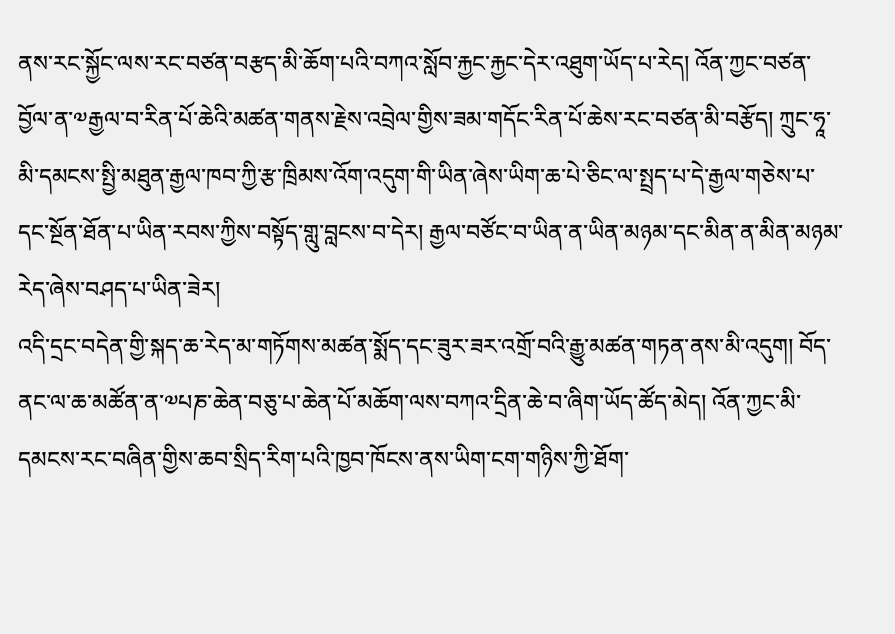ནས་རང་སྐྱོང་ལས་རང་བཙན་བརྩད་མི་ཆོག་པའི་བཀའ་སློབ་རྐྱང་རྐྱང་དེར་འཐུག་ཡོད་པ་རེད། འོན་ཀྱང་བཙན་བྱོལ་ན་༧རྒྱལ་བ་རིན་པོ་ཆེའི་མཚན་གནས་རྗེས་འབྲེལ་གྱིས་ཟམ་གདོང་རིན་པོ་ཆེས་རང་བཙན་མི་བརྩོད། ཀྲུང་ཧཱ་མི་དམངས་སྤྱི་མཐུན་རྒྱལ་ཁབ་ཀྱི་རྩ་ཁྲིམས་འོག་འདུག་གི་ཡིན་ཞེས་ཡིག་ཆ་པེ་ཅིང་ལ་སྤྲད་པ་དེ་རྒྱལ་གཅེས་པ་དང་སྔོན་ཐོན་པ་ཡིན་རབས་ཀྱིས་བསྟོད་གླུ་བླངས་བ་དེར། རྒྱལ་བཙོང་བ་ཡིན་ན་ཡིན་མཉམ་དང་མིན་ན་མིན་མཉམ་རེད་ཞེས་བཤད་པ་ཡིན་ཟེར།
འདི་དྲང་བདེན་གྱི་སྐད་ཆ་རེད་མ་གཏོགས་མཚན་སྨོད་དང་ཟུར་ཟར་འགྲོ་བའི་རྒྱུ་མཚན་གཏན་ནས་མི་འདུག། བོད་ནང་ལ་ཆ་མཚོན་ན་༧པཎ་ཆེན་བཅུ་པ་ཆེན་པོ་མཆོག་ལས་བཀའ་དྲིན་ཆེ་བ་ཞིག་ཡོད་ཚོད་མེད། འོན་ཀྱང་མི་དམངས་རང་བཞིན་གྱིས་ཆབ་སྲིད་རིག་པའི་ཁྱབ་ཁོངས་ནས་ཡིག་ངག་གཉིས་ཀྱི་ཐོག་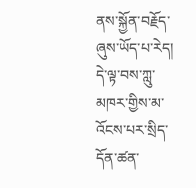ནས་སྐྱོན་བརྗོད་ཞུས་ཡོད་པ་རེད།
དེ་ལྟ་བས་ཀླུ་མཁར་གྱིས་མ་འོངས་པར་སྲིད་དོན་ཚན་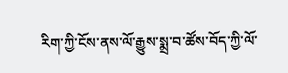རིག་ཀྱི་ངོས་ནས་ལོ་རྒྱུས་སྨྲ་བ་ཚོས་བོད་ཀྱི་ལོ་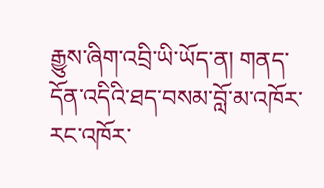རྒྱུས་ཞིག་འབྲི་ཡི་ཡོད་ན། གནད་དོན་འདིའི་ཐད་བསམ་བློ་མ་འཁོར་རང་འཁོར་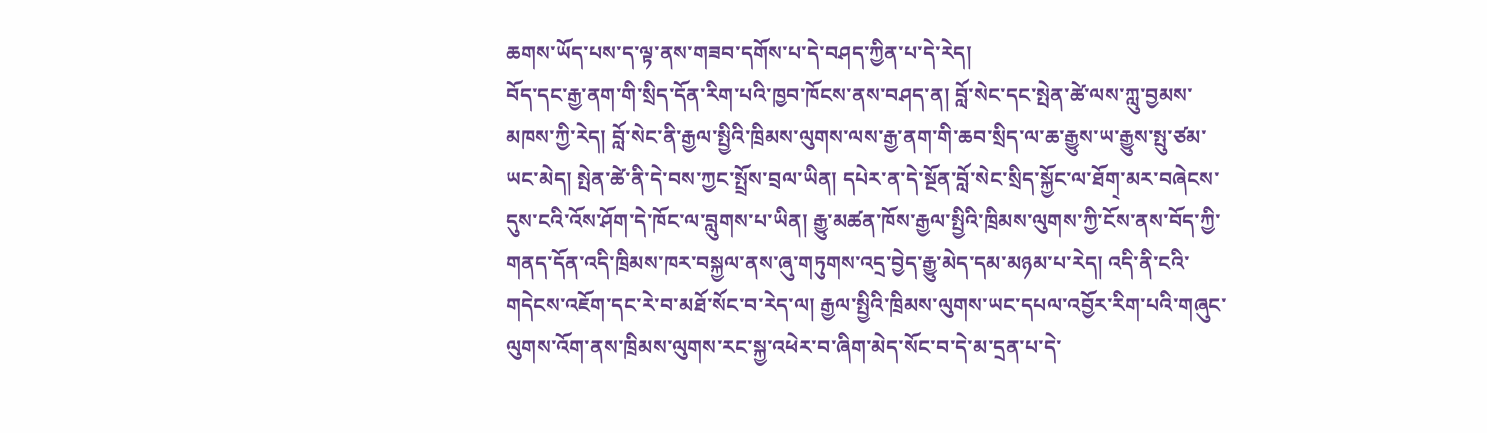ཆགས་ཡོད་པས་ད་ལྟ་ནས་གཟབ་དགོས་པ་དེ་བཤད་ཀྱིན་པ་དེ་རེད།
བོད་དང་རྒྱ་ནག་གི་སྲིད་དོན་རིག་པའི་ཁྱབ་ཁོངས་ནས་བཤད་ན། བློ་སེང་དང་སྤེན་ཚེ་ལས་ཀླུ་བྱམས་མཁས་ཀྱི་རེད། བློ་སེང་ནི་རྒྱལ་སྤྱིའི་ཁྲིམས་ལུགས་ལས་རྒྱ་ནག་གི་ཆབ་སྲིད་ལ་ཆ་རྒྱུས་ཡ་རྒྱུས་སྤུ་ཙམ་ཡང་མེད། སྤེན་ཚེ་ནི་དེ་བས་ཀྱང་སྤྲོས་བྲལ་ཡིན། དཔེར་ན་དེ་སྔོན་བློ་སེང་སྲིད་སྐྱོང་ལ་ཐོག྄་མར་བཞེངས་དུས་ངའི་འོས་ཤོག་དེ་ཁོང་ལ་བླུགས་པ་ཡིན། རྒྱུ་མཚན་ཁོས་རྒྱལ་སྤྱིའི་ཁྲིམས་ལུགས་ཀྱི་ངོས་ནས་བོད་ཀྱི་གནད་དོན་འདི་ཁྲིམས་ཁར་བསྐྱལ་ནས་ཞུ་གཏུགས་འདྲ་བྱེད་རྒྱུ་མེད་དམ་མཉམ་པ་རེད། འདི་ནི་ངའི་གདེངས་འཇོག་དང་རེ་བ་མཐོ་སོང་བ་རེད་ལ། རྒྱལ་སྤྱིའི་ཁྲིམས་ལུགས་ཡང་དཔལ་འབྱོར་རིག་པའི་གཞུང་ལུགས་འོག་ནས་ཁྲིམས་ལུགས་རང་སྐྱ་འཕེར་བ་ཞིག་མེད་སོང་བ་དེ་མ་དྲན་པ་དེ་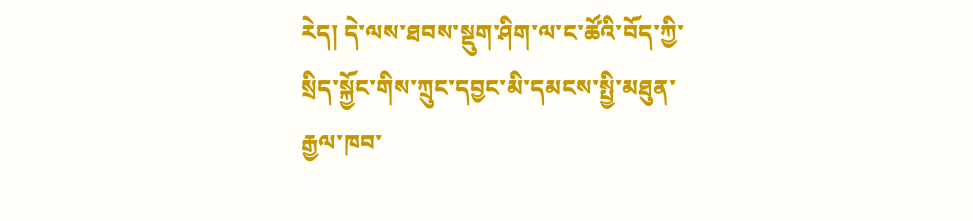རེད། དེ་ལས་ཐབས་སྡུག་ཤིག་ལ་ང་ཚོའི་བོད་ཀྱི་སྲིད་སྐྱོང་གིས་ཀྲུང་དབྱང་མི་དམངས་སྤྱི་མཐུན་རྒྱལ་ཁབ་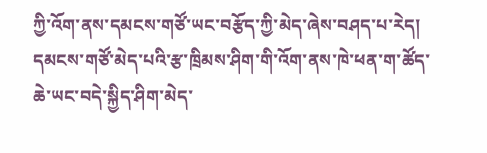ཀྱི་འོག་ནས་དམངས་གཙོ་ཡང་བརྩོད་ཀྱི་མེད་ཞེས་བཤད་པ་རེད། དམངས་གཙོ་མེད་པའི་རྩ་ཁྲིམས་ཤིག་གི་འོག་ནས་ཁེ་ཕན་ག་ཚོད་ཆེ་ཡང་བདེ་སྐྱིད་ཤིག་མེད་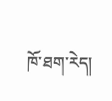ཁོ་ཐག་རེད།